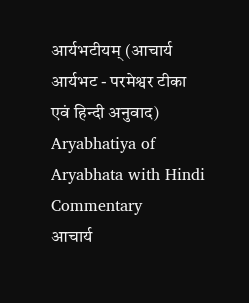आर्यभटीयम् (आचार्य आर्यभट - परमेश्वर टीका एवं हिन्दी अनुवाद)
Aryabhatiya of Aryabhata with Hindi Commentary
आचार्य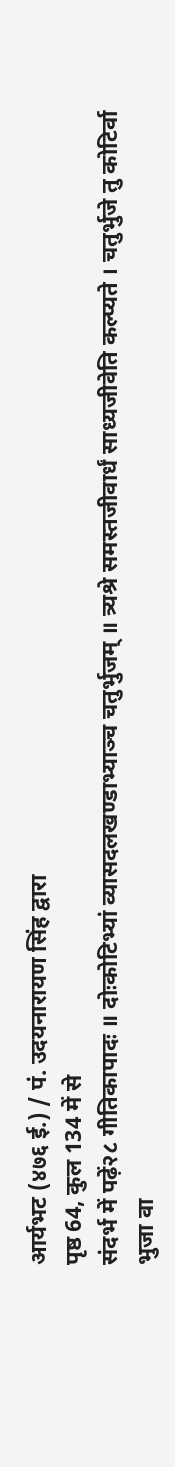आर्यभट (४७६ ई.) / पं. उदयनारायण सिंह द्वारा
पृष्ठ 64, कुल 134 में से
संदर्भ में पढ़ें२८ गीतिकापादः ॥ दोःकोटिभ्यां व्यासदलखण्डाभ्याञ्च चतुर्भुजम् ॥ त्र्यश्रे समस्तजीवार्धं साध्यजीवेति कल्प्यते । चतुर्भुजे तु कोटिर्वा भुजा वा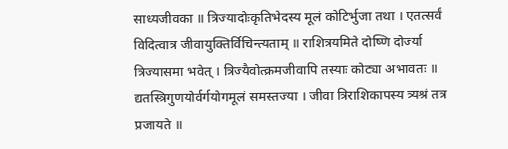साध्यजीवका ॥ त्रिज्यादोःकृतिभेदस्य मूलं कोटिर्भुजा तथा । एतत्सर्वं विदित्वात्र जीवायुक्तिर्विचिन्त्यताम् ॥ राशित्रयमिते दोष्णि दोर्ज्या त्रिज्यासमा भवेत् । त्रिज्यैवोत्क्रमजीवापि तस्याः कोट्या अभावतः ॥ द्यतस्त्रिगुणयोर्वर्गयोगमूलं समस्तज्या । जीवा त्रिराशिकापस्य त्र्यश्रं तत्र प्रजायते ॥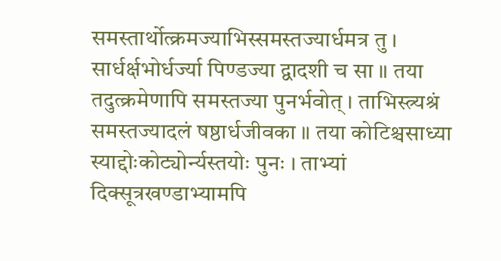समस्तार्थोत्क्रमज्याभिस्समस्तज्यार्धमत्र तु । सार्धर्क्षभोर्धर्ज्या पिण्डज्या द्वादशी च सा ॥ तया तदुत्क्रमेणापि समस्तज्या पुनर्भवोत् । ताभिस्त्र्यश्रं समस्तज्यादलं षष्ठार्धजीवका ॥ तया कोटिश्चसाध्या स्याद्दोःकोट्योर्न्यस्तयोः पुनः । ताभ्यां दिक्सूत्रखण्डाभ्यामपि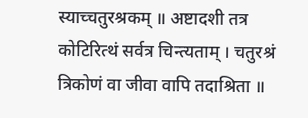स्याच्चतुरश्रकम् ॥ अष्टादशी तत्र कोटिरित्थं सर्वत्र चिन्त्यताम् । चतुरश्रं त्रिकोणं वा जीवा वापि तदाश्रिता ॥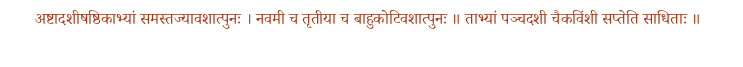अष्टादशीषष्ठिकाभ्यां समस्तज्यावशात्पुनः । नवमी च तृतीया च बाहुकोटिवशात्पुनः ॥ ताभ्यां पञ्चदशी चैकविंशी सप्तेति साधिताः ॥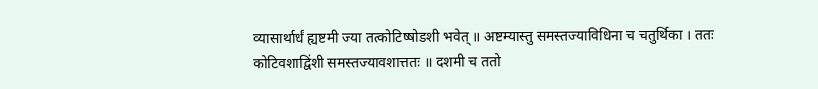व्यासार्थार्धं ह्यष्टमी ज्या तत्कोटिष्षोडशी भवेत् ॥ अष्टम्यास्तु समस्तज्याविधिना च चतुर्थिका । ततः कोटिवशाद्विंशी समस्तज्यावशात्ततः ॥ दशमी च ततो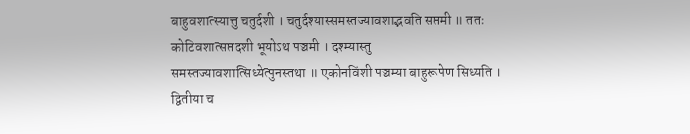बाहुवशात्स्यात्तु चतुर्दशी । चतुर्दश्यास्समस्तज्यावशाद्भवति सप्तमी ॥ ततः कोटिवशात्सप्तदशी भूयोऽथ पञ्चमी । दश्म्यास्तु समस्तज्यावशात्सिध्येत्पुनस्तथा ॥ एकोनविंशी पञ्चम्या बाहुरूपेण सिध्यति । द्वितीया च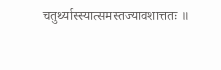चतुर्थ्यास्स्यात्समस्तज्यावशात्ततः ॥